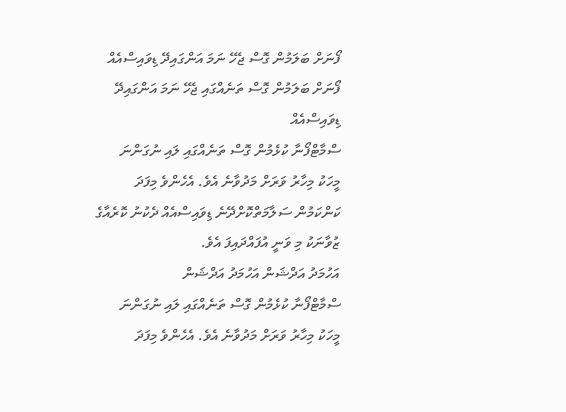ފޯނަށް ބަލަމުން ގޮސް ޖެހޭ ނަމަ އަންގައިދޭ ޑިވައިސްއެއް
ފޯނަށް ބަލަމުން ގޮސް ތަނެއްގައި ޖެހޭ ނަމަ އަންގައިދޭ ޑިވައިސްއެއް
ސްމާޓްފޯނާ ކުޅެމުން ގޮސް ތަނެއްގައި ލައި ނުގަންނަ މީހަކު މިހާރު ވަރަށް މަދުވާނެ އެވެ. އެހެންވެ މިފަދަ ކަންކަމުން ސަލާމަތްކޮށްދޭނެ ޑިވައިސްއެއް ދެކުނު ކޮރެއާގެ ޒުވާނަކު މި ވަނީ އުފައްދައިފަ އެވެ.
އަހުމަދު އަދްޝަން އަހުމަދު އަދްޝަން
ސްމާޓްފޯނާ ކުޅެމުން ގޮސް ތަނެއްގައި ލައި ނުގަންނަ މީހަކު މިހާރު ވަރަށް މަދުވާނެ އެވެ. އެހެންވެ މިފަދަ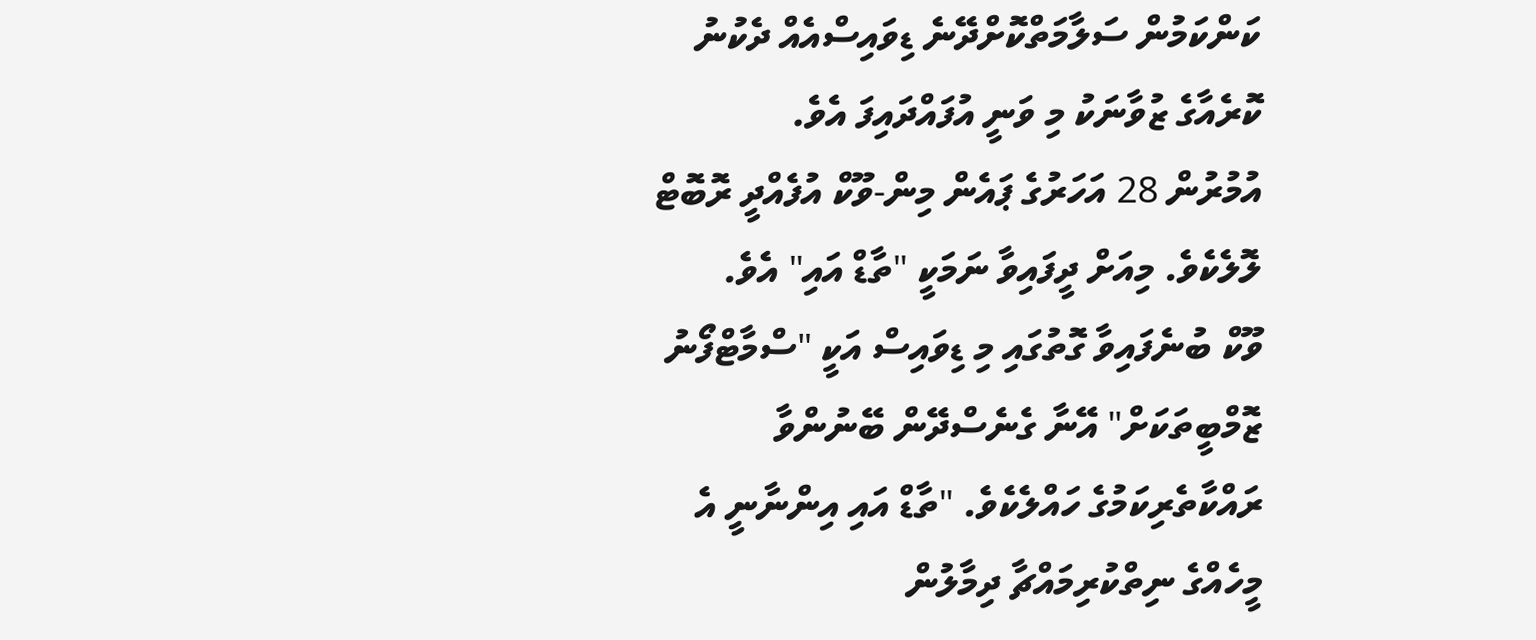ކަންކަމުން ސަލާމަތްކޮށްދޭނެ ޑިވައިސްއެއް ދެކުނު ކޮރެއާގެ ޒުވާނަކު މި ވަނީ އުފައްދައިފަ އެވެ.
އުމުރުން 28 އަހަރުގެ ޕައެން މިން-ވޫކް އުފެއްދީ ރޮބޮޓް ލޮލެކެވެ. މިއަށް ދީފައިވާ ނަމަކީ "ތާޑް އައި" އެވެ.
ވޫކް ބުނެފައިވާ ގޮތުގައި މި ޑިވައިސް އަކީ "ސްމާޓްފޯނު ޒޮމްބީތަކަށް" އޭނާ ގެނެސްދޭން ބޭނުންވާ ރައްކާތެރިކަމުގެ ހައްލެކެވެ. "ތާޑް އައި އިންނާނީ އެ މީހެއްގެ ނިތްކުރިމައްޗާ ދިމާލުން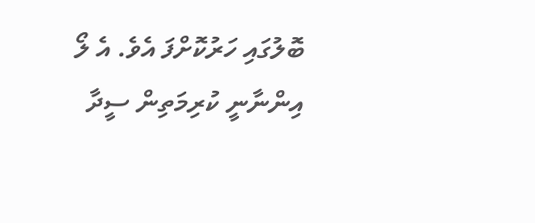ބޮލުގައި ހަރުކޮށްފަ އެވެ. އެ ލޯ އިންނާނީ ކުރިމަތިން ސީދާ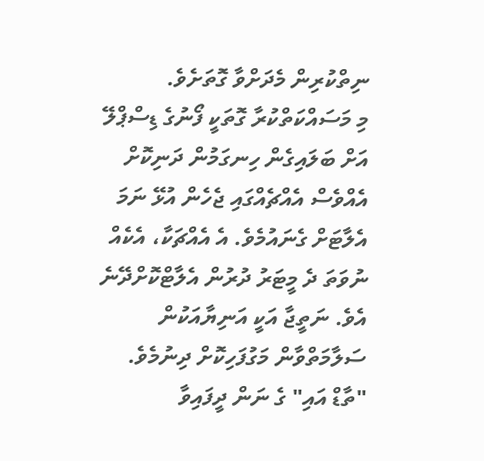ނިތްކުރިން މެދަށްވާ ގޮތަށެވެ.
މި މަސައްކަތްކުރާ ގޮތަކީ ފޯނުގެ ޑިސްޕްލޭ އަށް ބަލައިގެން ހިނގަމުން ދަނިކޮށް އެއްވެސް އެއްޗެއްގައި ޖެހެން އުޅޭ ނަމަ އެލާޓަށް ގެނައުމެވެ. އެ އެއްޗަކާ، އެކެއް ނުވަތަ ދެ މީޓަރު ދުރުން އެލާޓްކޮށްދޭނެ އެވެ. ނަތީޖާ އަކީ އަނިޔާއަކުން ސަލާމަތްވާން މަގުފަހިކޮށް ދިނުމެވެ.
"ތާޑް އައި" ގެ ނަން ދީފައިވާ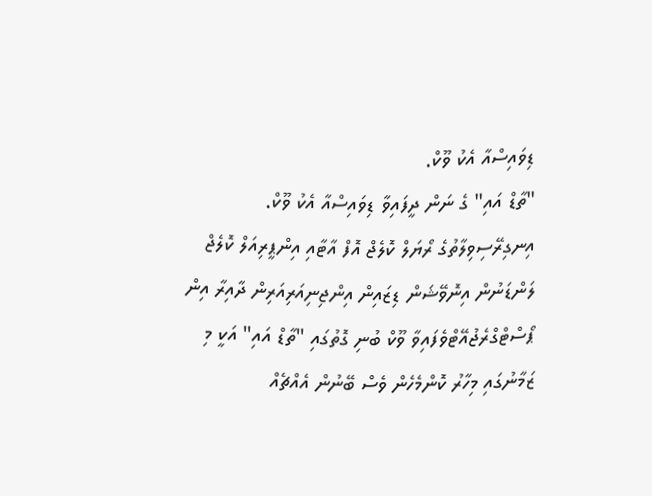ޑިވައިސްއާ އެކު ވޫކް.
"ތާޑް އައި" ގެ ނަން ދީފައިވާ ޑިވައިސްއާ އެކު ވޫކް.
އިނގިރޭސިވިލާތުގެ ރޯޔަލް ކޮލެޖް އޮފް އާޓާއި އިންޕީރިއަލް ކޮލެޖް ލަންޑަނުން އިނޮވޭޝަން ޑިޒައިން އިންޖިނިއަރިއަރިން ދާއިރާ އިން ޕޯސްޓްގްރެޖުއޭޓްވެފައިވާ ވޫކް ބުނި ގޮތުގައި "ތާޑް އައި" އަކީ މި ޒަމާނުގައި މިހާރު ކޮންމެހެން ވެސް ބޭނުން އެއްޗެއް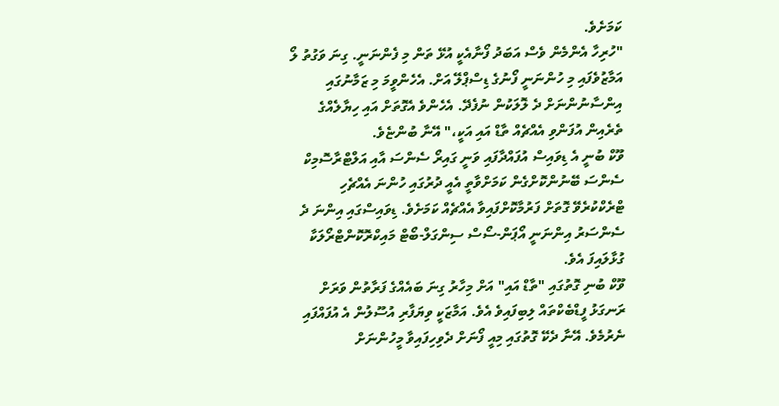ކަމަށެވެ.
"ހުރިހާ އެންމެން ވެސް އަބަދު ފޯނާއެކީ އުޅޭ ތަން މި ފެންނަނީ. ގިނަ ވަގުތު ލޯ އަމާޒުވެފައި މި ހުންނަނީ ފޯނުގެ ޑިސްޕްލޭ އަށް. އެހެންވީމަ މި ޒަމާނުގައި އިންސާނުންނަށް ދެ ލޮލަކުން ނުފެދޭ. އެހެންވެ އެގޮތަށް އައި ހިޔާލެއްގެ ތެރެއިން އުފަންވި އެއްޗެއް ތާޑް އައި އަކީ،" އޭނާ ބުންޏެވެ.
ވޫކް ބުނީ އެ ޑިވައިސް އުފައްދާފައި ވަނީ ގައިރޯ ސެންސަ އާއި އަލްޓްރާސޮމިކް ސެންސަ ބޭނުންކޮށްގެން ކަމަށްވާތީ އެއީ ދުރުގައި ހުންނަ އެއްޗެހި ޓްރެކްކުރެވޭ ގޮތަށް ފަރުމާކޮށްފައިވާ އެއްޗެއް ކަމަށެވެ. ޑިވައިސްގައި އިންނަ ދެ ސެންސަރު އިންނަނީ އޯޕަން-ސޯސް ސިންގަލް-ބޯޓް މައިކްރޮކޮންޓްރޯލަކާ ގުޅާލައިފަ އެވެ.
ވޫކް ބުނި ގޮތުގައި "ތާޑް އައި" އަށް މިހާރު ގިނަ ބައެއްގެ ފަރާތުން ވަރަށް ރަނގަޅު ފީޑްބެކްތައް ލިބިފައިވެ އެވެ. އަމާޒަކީ ވިޔަފާރި އުސޫލުން އެ އުފައްފައި ނެރުމެވެ. އޭނާ ދެކޭ ގޮތުގައި މިއީ ފޯނަށް ދެވިހިފައިވާ މީހުންނަށް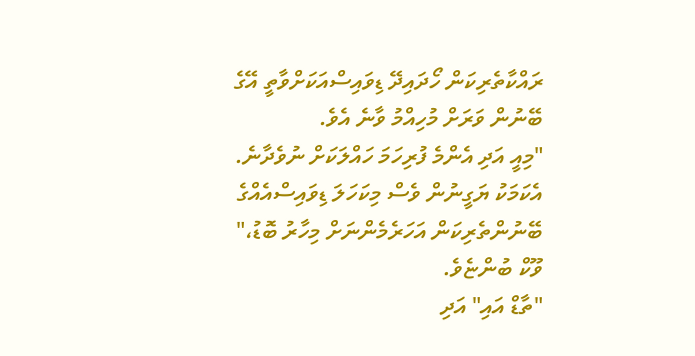ރައްކާތެރިކަން ހޯދައިދޭ ޑިވައިސްއަކަށްވާތީ އޭގެ ބޭނުން ވަރަށް މުހިއްމު ވާނެ އެވެ.
"މިއީ އަދި އެންމެ ފުރިހަމަ ހައްލަކަށް ނުވެދާނެ. އެކަމަކު ޔަގީނުން ވެސް މިކަހަލަ ޑިވައިސްއެއްގެ ބޭނުންތެރިކަން އަހަރެމެންނަށް މިހާރު ބޮޑު،" ވޫކް ބުންޏެވެ.
"ތާޑް އައި" އަދި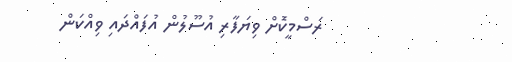ރަސްމީކޮށް ވިޔަފާރި އުސޫލުން އުފައްދައި ވިއްކަން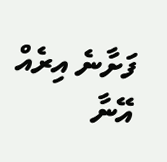ފަށާނެ އިރެއް އޭނާ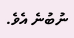ނުބުނެ އެވެ.